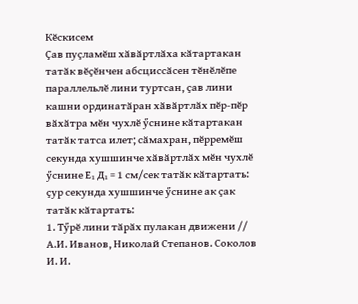Кӗскисем
Ҫав пуҫламӗш хӑвӑртлӑха кӑтартакан татӑк вӗҫӗнчен абсциссӑсен тӗнӗлӗпе параллельлӗ лини туртсан, ҫав лини кашни ординатӑран хӑвӑртлӑх пӗр-пӗр вӑхӑтра мӗн чухлӗ ӳснине кӑтартакан татӑк татса илет; сӑмахран, пӗрремӗш секунда хушшинче хӑвӑртлӑх мӗн чухлӗ ӳснине Е₁ Д₁ = 1 см/сек татӑк кӑтартать: ҫур секунда хушшинче ӳснине ак ҫак татӑк кӑтартать:
1. Тӳрӗ лини тӑрӑх пулакан движени // А.И. Иванов, Николай Степанов. Соколов И. И.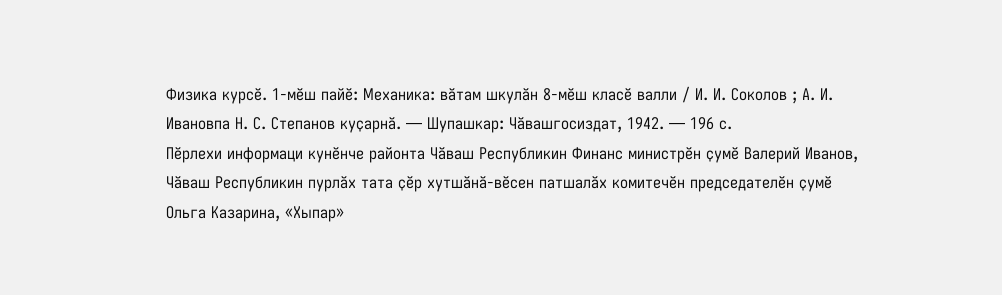Физика курсӗ. 1-мӗш пайӗ: Механика: вӑтам шкулӑн 8-мӗш класӗ валли / И. И. Соколов ; А. И. Ивановпа Н. С. Степанов куҫарнӑ. — Шупашкар: Чӑвашгосиздат, 1942. — 196 с.
Пӗрлехи информаци кунӗнче районта Чӑваш Республикин Финанс министрӗн ҫумӗ Валерий Иванов, Чӑваш Республикин пурлӑх тата ҫӗр хутшӑнӑ-вӗсен патшалӑх комитечӗн председателӗн ҫумӗ Ольга Казарина, «Хыпар»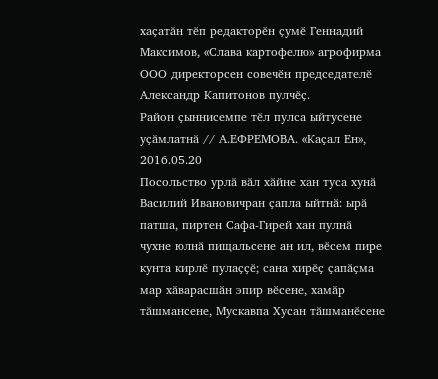хаҫатӑн тӗп редакторӗн ҫумӗ Геннадий Максимов, «Слава картофелю» агрофирма ООО директорсен совечӗн председателӗ Александр Капитонов пулчӗҫ.
Район ҫыннисемпе тӗл пулса ыйтусене уҫӑмлатнӑ // А.ЕФРЕМОВА. «Каҫал Ен», 2016.05.20
Посольство урлӑ вӑл хӑйне хан туса хунӑ Василий Ивановичран ҫапла ыйтнӑ: ырӑ патша, пиртен Сафа-Гирей хан пулнӑ чухне юлнӑ пищальсене ан ил, вӗсем пире кунта кирлӗ пулаҫҫӗ; сана хирӗҫ ҫапӑҫма мар хӑварасшӑн эпир вӗсене, хамӑр тӑшмансене, Мускавпа Хусан тӑшманӗсене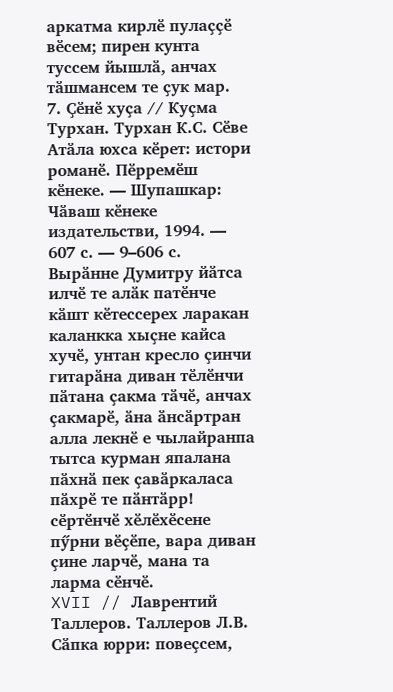аркатма кирлӗ пулаҫҫӗ вӗсем; пирен кунта туссем йышлӑ, анчах тӑшмансем те ҫук мар.
7. Ҫӗнӗ хуҫа // Куҫма Турхан. Турхан К.С. Сӗве Атӑла юхса кӗрет: истори романӗ. Пӗрремӗш кӗнеке. — Шупашкар: Чӑваш кӗнеке издательстви, 1994. — 607 с. — 9–606 с.
Вырӑнне Думитру йӑтса илчӗ те алӑк патӗнче кӑшт кӗтессерех ларакан каланкка хыҫне кайса хучӗ, унтан кресло ҫинчи гитарӑна диван тӗлӗнчи пӑтана ҫакма тӑчӗ, анчах ҫакмарӗ, ӑна ӑнсӑртран алла лекнӗ е чылайранпа тытса курман япалана пӑхнӑ пек ҫавӑркаласа пӑхрӗ те пӑнтӑрр! сӗртӗнчӗ хӗлӗхӗсене пӳрни вӗҫӗпе, вара диван ҫине ларчӗ, мана та ларма сӗнчӗ.
XVII // Лаврентий Таллеров. Таллеров Л.В. Сӑпка юрри: повеҫсем,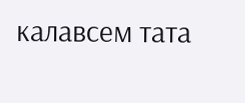калавсем тата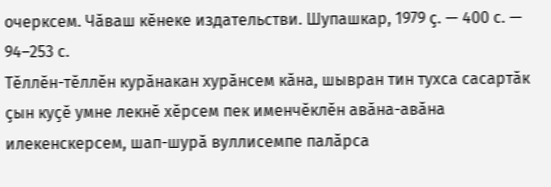очерксем. Чӑваш кӗнеке издательстви. Шупашкар, 1979 ҫ. — 400 с. — 94–253 с.
Тӗллӗн-тӗллӗн курӑнакан хурӑнсем кӑна, шывран тин тухса сасартӑк ҫын куҫӗ умне лекнӗ хӗрсем пек именчӗклӗн авӑна-авӑна илекенскерсем, шап-шурӑ вуллисемпе палӑрса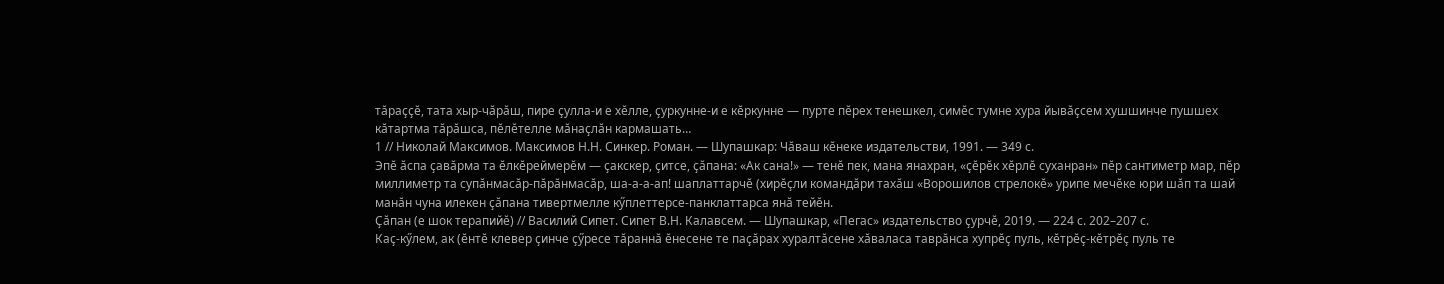тӑраҫҫӗ, тата хыр-чӑрӑш, пире ҫулла-и е хӗлле, ҫуркунне-и е кӗркунне — пурте пӗрех тенешкел, симӗс тумне хура йывӑҫсем хушшинче пушшех кӑтартма тӑрӑшса, пӗлӗтелле мӑнаҫлӑн кармашать…
1 // Николай Максимов. Максимов Н.Н. Синкер. Роман. — Шупашкар: Чӑваш кӗнеке издательстви, 1991. — 349 с.
Эпӗ ӑспа ҫавӑрма та ӗлкӗреймерӗм — ҫакскер, ҫитсе, ҫӑпана: «Ак сана!» — тенӗ пек, мана янахран, «ҫӗрӗк хӗрлӗ суханран» пӗр сантиметр мар, пӗр миллиметр та супӑнмасӑр-пӑрӑнмасӑр, ша-а-а-ап! шаплаттарчӗ (хирӗҫли командӑри тахӑш «Ворошилов стрелокӗ» урипе мечӗке юри шӑп та шай манӑн чуна илекен ҫӑпана тивертмелле кӳплеттерсе-панклаттарса янӑ тейӗн.
Ҫӑпан (е шок терапийӗ) // Василий Сипет. Сипет В.Н. Калавсем. — Шупашкар, «Пегас» издательство ҫурчӗ, 2019. — 224 с. 202–207 с.
Каҫ-кӳлем, ак (ӗнтӗ клевер ҫинче ҫӳресе тӑраннӑ ӗнесене те паҫӑрах хуралтӑсене хӑваласа таврӑнса хупрӗҫ пуль, кӗтрӗҫ-кӗтрӗҫ пуль те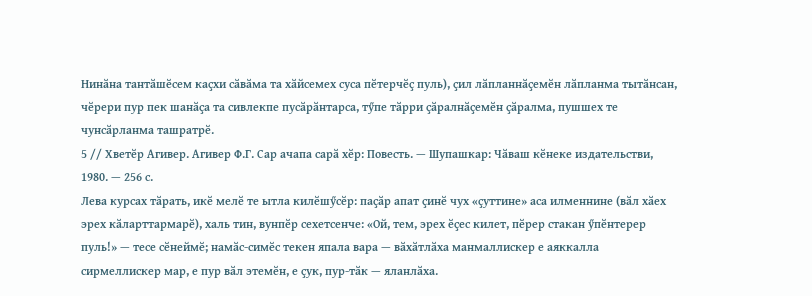Нинӑна тантӑшӗсем каҫхи сӑвӑма та хӑйсемех суса пӗтерчӗҫ пуль), ҫил лӑпланнӑҫемӗн лӑпланма тытӑнсан, чӗрери пур пек шанӑҫа та сивлекпе пусӑрӑнтарса, тӳпе тӑрри ҫӑралнӑҫемӗн ҫӑралма, пушшех те чунсӑрланма ташратрӗ.
5 // Хветӗр Агивер. Агивер Ф.Г. Сар ачапа сарӑ хӗр: Повесть. — Шупашкар: Чӑваш кӗнеке издательстви, 1980. — 256 с.
Лева курсах тӑрать, икӗ мелӗ те ытла килӗшӳсӗр: паҫӑр апат ҫинӗ чух «ҫуттине» аса илменнине (вӑл хӑех эрех кӑларттармарӗ), халь тин, вунпӗр сехетсенче: «Ой, тем, эрех ӗҫес килет, пӗрер стакан ӳпӗнтерер пуль!» — тесе сӗнеймӗ; намӑс-симӗс текен япала вара — вӑхӑтлӑха манмаллискер е аяккалла сирмеллискер мар, е пур вӑл этемӗн, е ҫук, пур-тӑк — яланлӑха.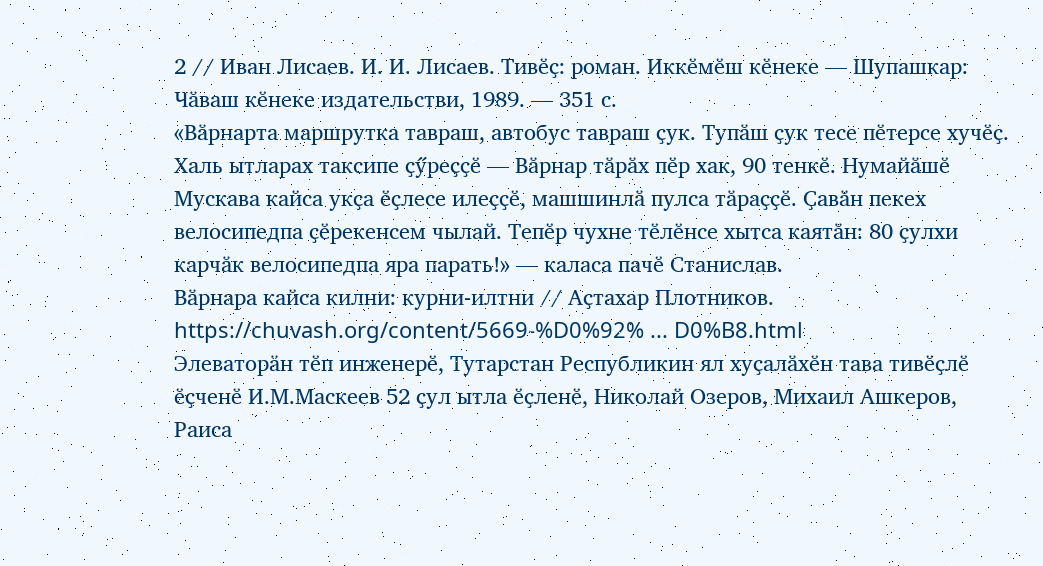2 // Иван Лисаев. И. И. Лисаев. Тивӗҫ: роман. Иккӗмӗш кӗнеке — Шупашкар: Чӑваш кӗнеке издательстви, 1989. — 351 с.
«Вӑрнарта маршрутка тавраш, автобус тавраш ҫук. Тупӑш ҫук тесе пӗтерсе хучӗҫ. Халь ытларах таксипе ҫӳреҫҫӗ — Вӑрнар тӑрӑх пӗр хак, 90 тенкӗ. Нумайӑшӗ Мускава кайса укҫа ӗҫлесе илеҫҫӗ, машшинлӑ пулса тӑраҫҫӗ. Ҫавӑн пекех велосипедпа ҫӗрекенсем чылай. Тепӗр чухне тӗлӗнсе хытса каятӑн: 80 ҫулхи карчӑк велосипедпа яра парать!» — каласа пачӗ Станислав.
Вӑрнара кайса килни: курни-илтни // Аҫтахар Плотников. https://chuvash.org/content/5669-%D0%92% ... D0%B8.html
Элеваторӑн тӗп инженерӗ, Тутарстан Республикин ял хуҫалӑхӗн тава тивӗҫлӗ ӗҫченӗ И.М.Маскеев 52 ҫул ытла ӗҫленӗ, Николай Озеров, Михаил Ашкеров, Раиса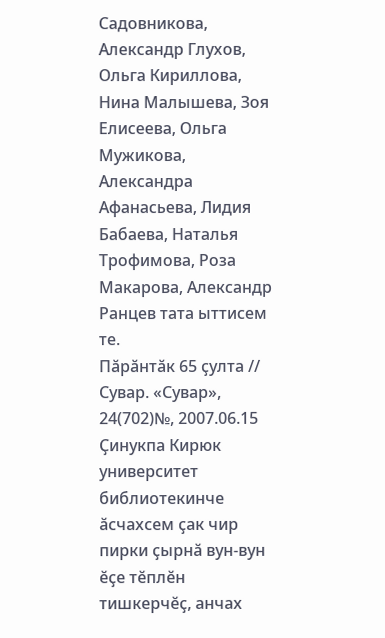Садовникова, Александр Глухов, Ольга Кириллова, Нина Малышева, Зоя Елисеева, Ольга Мужикова, Александра Афанасьева, Лидия Бабаева, Наталья Трофимова, Роза Макарова, Александр Ранцев тата ыттисем те.
Пӑрӑнтӑк 65 ҫулта // Сувар. «Сувар», 24(702)№, 2007.06.15
Ҫинукпа Кирюк университет библиотекинче ӑсчахсем ҫак чир пирки ҫырнӑ вун-вун ӗҫе тӗплӗн тишкерчӗҫ, анчах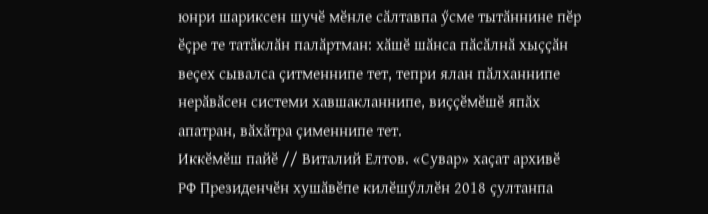юнри шариксен шучӗ мӗнле сӑлтавпа ӳсме тытӑннине пӗр ӗҫре те татӑклӑн палӑртман: хӑшӗ шӑнса пӑсӑлнӑ хыҫҫӑн веҫех сывалса ҫитменнипе тет, тепри ялан пӑлханнипе нерӑвӑсен системи хавшакланнипе, виҫҫӗмӗшӗ япӑх апатран, вӑхӑтра ҫименнипе тет.
Иккӗмӗш пайӗ // Виталий Елтов. «Сувар» хаҫат архивӗ
РФ Президенчӗн хушӑвӗпе килӗшӳллӗн 2018 ҫултанпа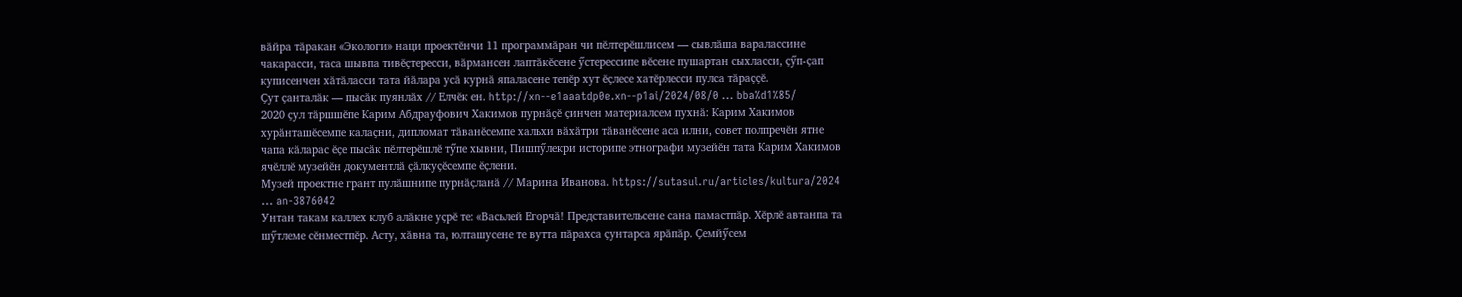вӑйра тӑракан «Экологи» наци проектӗнчи 11 программӑран чи пӗлтерӗшлисем — сывлӑша варалассине чакарасси, таса шывпа тивӗҫтересси, вӑрмансен лаптӑкӗсене ӳстерессипе вӗсене пушартан сыхласси, ҫӳп-ҫап куписенчен хӑтӑласси тата йӑлара усӑ курнӑ япаласене тепӗр хут ӗҫлесе хатӗрлесси пулса тӑраҫҫӗ.
Ҫут ҫанталӑк — пысӑк пуянлӑх // Елчӗк ен. http://xn--e1aaatdp0e.xn--p1ai/2024/08/0 ... bba%d1%85/
2020 ҫул тӑршшӗпе Карим Абдрауфович Хакимов пурнӑҫӗ ҫинчен материалсем пухнӑ: Карим Хакимов хурӑнташӗсемпе калаҫни, дипломат тӑванӗсемпе хальхи вӑхӑтри тӑванӗсене аса илни, совет полпречӗн ятне чапа кӑларас ӗҫе пысӑк пӗлтерӗшлӗ тӳпе хывни, Пишпӳлекри историпе этнографи музейӗн тата Карим Хакимов ячӗллӗ музейӗн документлӑ ҫӑлкуҫӗсемпе ӗҫлени.
Музей проектне грант пулӑшнипе пурнӑҫланӑ // Марина Иванова. https://sutasul.ru/articles/kultura/2024 ... an-3876042
Унтан такам каллех клуб алӑкне уҫрӗ те: «Васьлей Егорчӑ! Представительсене сана памастпӑр. Хӗрлӗ автанпа та шӳтлеме сӗнместпӗр. Асту, хӑвна та, юлташусене те вутта пӑрахса ҫунтарса ярӑпӑр. Ҫемйӳсем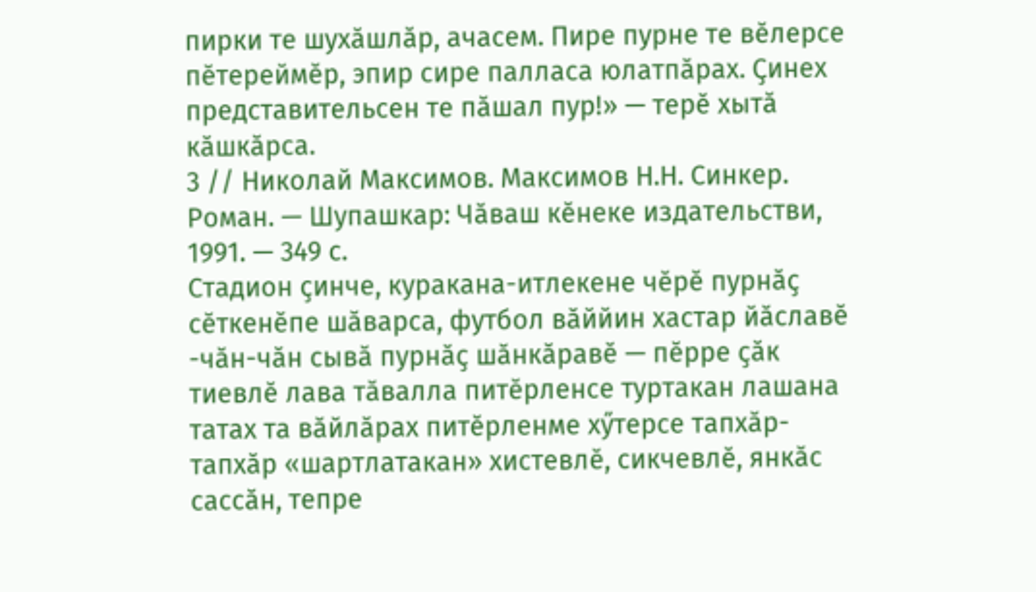пирки те шухӑшлӑр, ачасем. Пире пурне те вӗлерсе пӗтереймӗр, эпир сире палласа юлатпӑрах. Ҫинех представительсен те пӑшал пур!» — терӗ хытӑ кӑшкӑрса.
3 // Николай Максимов. Максимов Н.Н. Синкер. Роман. — Шупашкар: Чӑваш кӗнеке издательстви, 1991. — 349 с.
Стадион ҫинче, куракана-итлекене чӗрӗ пурнӑҫ сӗткенӗпе шӑварса, футбол вӑййин хастар йӑславӗ -чӑн-чӑн сывӑ пурнӑҫ шӑнкӑравӗ — пӗрре ҫӑк тиевлӗ лава тӑвалла питӗрленсе туртакан лашана татах та вӑйлӑрах питӗрленме хӳтерсе тапхӑр-тапхӑр «шартлатакан» хистевлӗ, сикчевлӗ, янкӑс сассӑн, тепре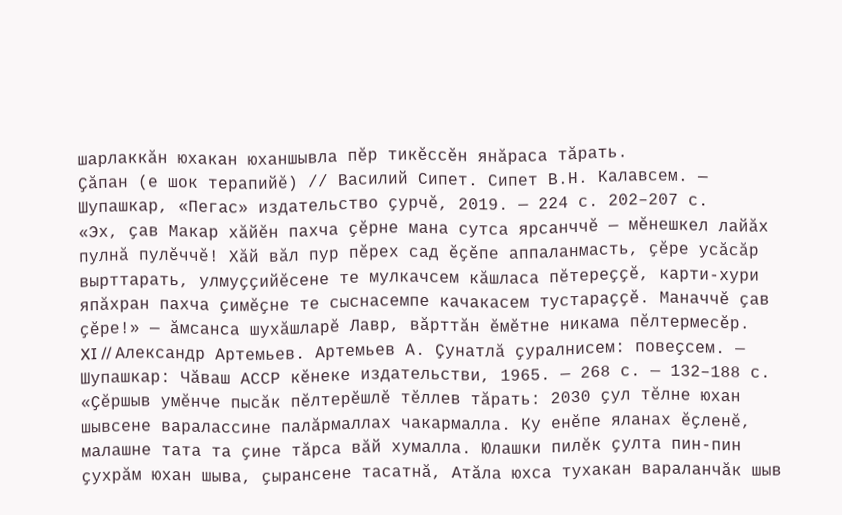шарлаккӑн юхакан юханшывла пӗр тикӗссӗн янӑраса тӑрать.
Ҫӑпан (е шок терапийӗ) // Василий Сипет. Сипет В.Н. Калавсем. — Шупашкар, «Пегас» издательство ҫурчӗ, 2019. — 224 с. 202–207 с.
«Эх, ҫав Макар хӑйӗн пахча ҫӗрне мана сутса ярсанччӗ — мӗнешкел лайӑх пулнӑ пулӗччӗ! Хӑй вӑл пур пӗрех сад ӗҫӗпе аппаланмасть, ҫӗре усӑсӑр вырттарать, улмуҫҫийӗсене те мулкачсем кӑшласа пӗтереҫҫӗ, карти-хури япӑхран пахча ҫимӗҫне те сыснасемпе качакасем тустараҫҫӗ. Маначчӗ ҫав ҫӗре!» — ӑмсанса шухӑшларӗ Лавр, вӑрттӑн ӗмӗтне никама пӗлтермесӗр.
XI // Александр Артемьев. Артемьев А. Ҫунатлӑ ҫуралнисем: повеҫсем. — Шупашкар: Чӑваш АССР кӗнеке издательстви, 1965. — 268 с. — 132–188 с.
«Ҫӗршыв умӗнче пысӑк пӗлтерӗшлӗ тӗллев тӑрать: 2030 ҫул тӗлне юхан шывсене варалассине палӑрмаллах чакармалла. Ку енӗпе яланах ӗҫленӗ, малашне тата та ҫине тӑрса вӑй хумалла. Юлашки пилӗк ҫулта пин-пин ҫухрӑм юхан шыва, ҫырансене тасатнӑ, Атӑла юхса тухакан вараланчӑк шыв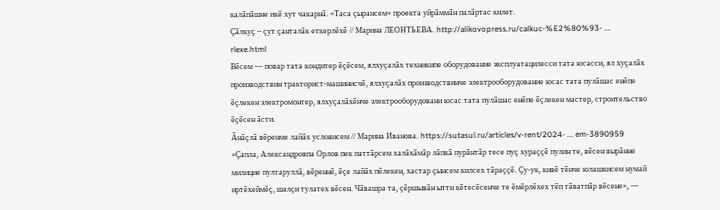калӑпӑшне икӗ хут чакарнӑ. «Таса ҫырансем» проекта уйрӑммӑн палӑртас килет.
Ҫӑлкуҫ – ҫут ҫанталӑк еткерлӗхӗ // Марина ЛЕОНТЬЕВА. http://alikovopress.ru/calkuc-%E2%80%93- ... rlexe.html
Вӗсем — повар тата кондитер ӗҫӗсем, ялхуҫалӑх техникипе оборудование эксплуатацилесси тата юсасси, ял хуҫалӑх производствин тракторист-машинисчӗ, ялхуҫалӑх производствинче электрооборудование юсас тата пулӑшас енӗпе ӗҫлекен электромонтер, ялхуҫалӑхӗнче электрооборудовани юсас тата пулӑшас енӗпе ӗҫлекен мастер, строительство ӗҫӗсен ӑсти.
Ӑнӑҫлӑ вӗренме лайӑх условисем // Марина Иванова. https://sutasul.ru/articles/v-rent/2024- ... em-3890959
«Ҫапла, Александровпа Орлов пек паттӑрсем халӑхӑмӑр лӑпкӑ пурӑнтӑр тесе пуҫ хураҫҫӗ пулин те, вӗсен вырӑнне милицие пултаруллӑ, вӗреннӗ, ӗҫе лайӑх пӗлекен, хастар ҫынсем килсех тӑраҫҫӗ. Ҫу-ук, кивӗ тӗнче юлашкисем нумай иртӗхеймӗҫ, шалҫи тулатех вӗсен. Чӑвашра та, ҫӗршывӑн ытти кӗтесӗсенче те ӗмӗрлӗхех тӗп тӑватпӑр вӗсене», —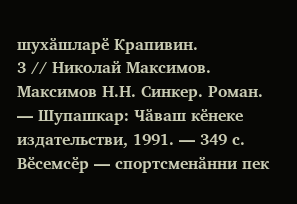шухӑшларӗ Крапивин.
3 // Николай Максимов. Максимов Н.Н. Синкер. Роман. — Шупашкар: Чӑваш кӗнеке издательстви, 1991. — 349 с.
Вӗсемсӗр — спортсменӑнни пек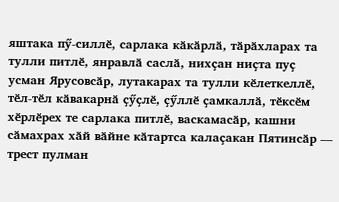яштака пӳ-силлӗ, сарлака кӑкӑрлӑ, тӑрӑхларах та тулли питлӗ, янравлӑ саслӑ, нихҫан ниҫта пуҫ усман Ярусовсӑр, лутакарах та тулли кӗлеткеллӗ, тӗл-тӗл кӑвакарнӑ ҫӳҫлӗ, ҫӳллӗ ҫамкаллӑ, тӗксӗм хӗрлӗрех те сарлака питлӗ, васкамасӑр, кашни сӑмахрах хӑй вӑйне кӑтартса калаҫакан Пятинсӑр — трест пулман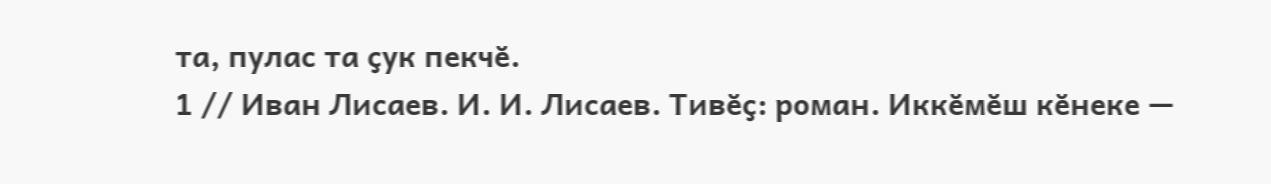та, пулас та ҫук пекчӗ.
1 // Иван Лисаев. И. И. Лисаев. Тивӗҫ: роман. Иккӗмӗш кӗнеке —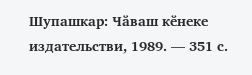Шупашкар: Чӑваш кӗнеке издательстви, 1989. — 351 с.